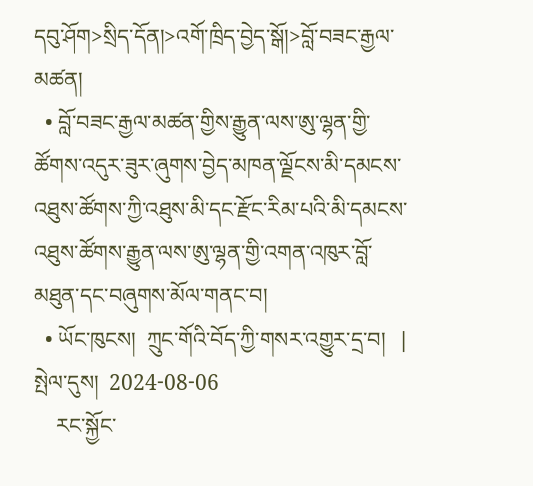དབུ་ཤོག>སྲིད་དོན།>འགོ་ཁྲིད་བྱེད་སྒོ།>བློ་བཟང་རྒྱལ་མཚན།
  • བློ་བཟང་རྒྱལ་མཚན་གྱིས་རྒྱུན་ལས་ཨུ་ལྷན་གྱི་ཚོགས་འདུར་ཟུར་ཞུགས་བྱེད་མཁན་ལྗོངས་མི་དམངས་འཐུས་ཚོགས་ཀྱི་འཐུས་མི་དང་རྫོང་རིམ་པའི་མི་དམངས་འཐུས་ཚོགས་རྒྱུན་ལས་ཨུ་ལྷན་གྱི་འགན་འཁུར་བློ་མཐུན་དང་བཞུགས་མོལ་གནང་བ།
  • ཡོང་ཁུངས།  ཀྲུང་གོའི་བོད་ཀྱི་གསར་འགྱུར་དྲ་བ།   |     སྤེལ་དུས།  2024-08-06
    རང་སྐྱོང་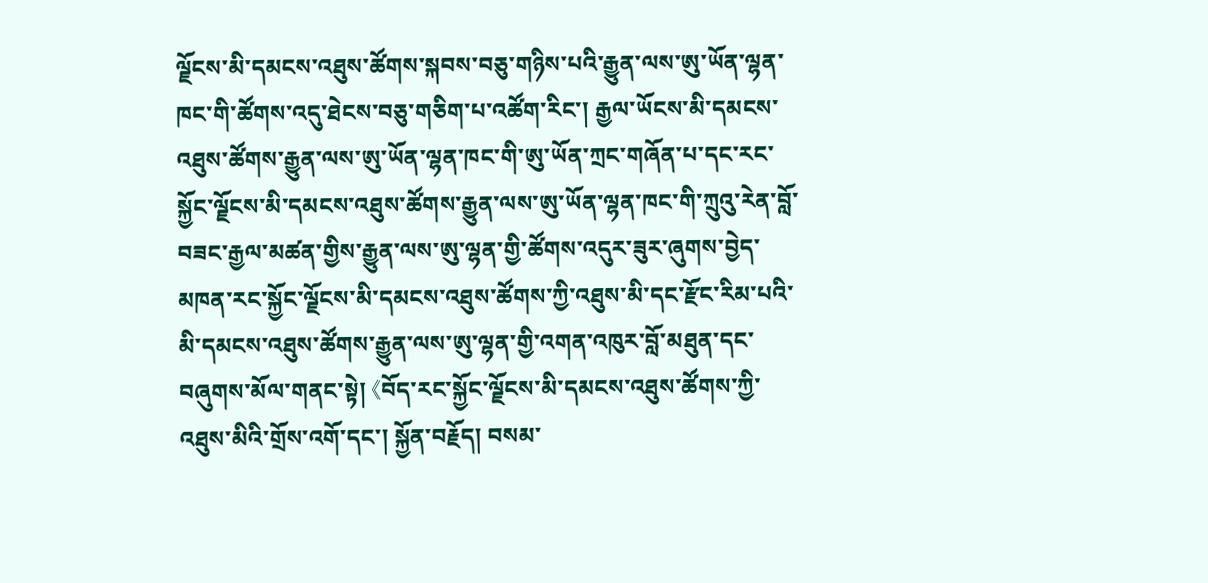ལྗོངས་མི་དམངས་འཐུས་ཚོགས་སྐབས་བཅུ་གཉིས་པའི་རྒྱུན་ལས་ཨུ་ཡོན་ལྷན་ཁང་གི་ཚོགས་འདུ་ཐེངས་བཅུ་གཅིག་པ་འཚོག་རིང་། རྒྱལ་ཡོངས་མི་དམངས་འཐུས་ཚོགས་རྒྱུན་ལས་ཨུ་ཡོན་ལྷན་ཁང་གི་ཨུ་ཡོན་ཀྲང་གཞོན་པ་དང་རང་སྐྱོང་ལྗོངས་མི་དམངས་འཐུས་ཚོགས་རྒྱུན་ལས་ཨུ་ཡོན་ལྷན་ཁང་གི་ཀྲུའུ་རེན་བློ་བཟང་རྒྱལ་མཚན་གྱིས་རྒྱུན་ལས་ཨུ་ལྷན་གྱི་ཚོགས་འདུར་ཟུར་ཞུགས་བྱེད་མཁན་རང་སྐྱོང་ལྗོངས་མི་དམངས་འཐུས་ཚོགས་ཀྱི་འཐུས་མི་དང་རྫོང་རིམ་པའི་མི་དམངས་འཐུས་ཚོགས་རྒྱུན་ལས་ཨུ་ལྷན་གྱི་འགན་འཁུར་བློ་མཐུན་དང་བཞུགས་མོལ་གནང་སྟེ། 《བོད་རང་སྐྱོང་ལྗོངས་མི་དམངས་འཐུས་ཚོགས་ཀྱི་འཐུས་མིའི་གྲོས་འགོ་དང་། སྐྱོན་བརྗོད། བསམ་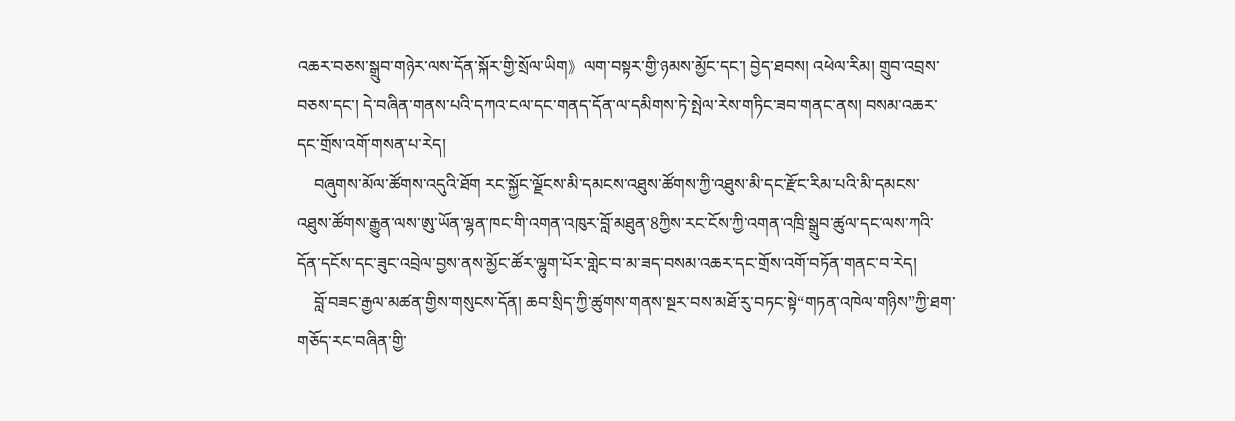འཆར་བཅས་སྒྲུབ་གཉེར་ལས་དོན་སྐོར་གྱི་སྲོལ་ཡིག》ལག་བསྟར་གྱི་ཉམས་མྱོང་དང་། བྱེད་ཐབས། འཕེལ་རིམ། གྲུབ་འབྲས་བཅས་དང་། དེ་བཞིན་གནས་པའི་དཀའ་ངལ་དང་གནད་དོན་ལ་དམིགས་ཏེ་སྤེལ་རེས་གཏིང་ཟབ་གནང་ནས། བསམ་འཆར་དང་གྲོས་འགོ་གསན་པ་རེད།
    བཞུགས་མོལ་ཚོགས་འདུའི་ཐོག རང་སྐྱོང་ལྗོངས་མི་དམངས་འཐུས་ཚོགས་ཀྱི་འཐུས་མི་དང་རྫོང་རིམ་པའི་མི་དམངས་འཐུས་ཚོགས་རྒྱུན་ལས་ཨུ་ཡོན་ལྷན་ཁང་གི་འགན་འཁུར་བློ་མཐུན་8ཀྱིས་རང་ངོས་ཀྱི་འགན་འཁྲི་སྒྲུབ་ཚུལ་དང་ལས་ཀའི་དོན་དངོས་དང་ཟུང་འབྲེལ་བྱས་ནས་མྱོང་ཚོར་ལྷུག་པོར་གླེང་བ་མ་ཟད་བསམ་འཆར་དང་གྲོས་འགོ་བཏོན་གནང་བ་རེད།
    བློ་བཟང་རྒྱལ་མཚན་གྱིས་གསུངས་དོན། ཆབ་སྲིད་ཀྱི་ཚུགས་གནས་སྔར་བས་མཐོ་རུ་བཏང་སྟེ“གཏན་འཁེལ་གཉིས”ཀྱི་ཐག་གཅོད་རང་བཞིན་གྱི་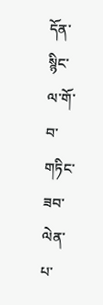དོན་སྙིང་ལ་གོ་བ་གཏིང་ཟབ་ལེན་པ་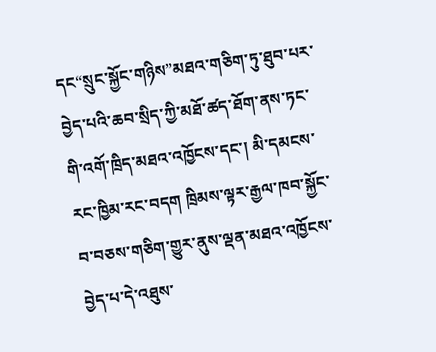དང“སྲུང་སྐྱོང་གཉིས”མཐའ་གཅིག་ཏུ་ཐུབ་པར་བྱེད་པའི་ཆབ་སྲིད་ཀྱི་མཐོ་ཚད་ཐོག་ནས་ཏང་གི་འགོ་ཁྲིད་མཐའ་འཁྱོངས་དང་། མི་དམངས་རང་ཁྱིམ་རང་བདག ཁྲིམས་ལྟར་རྒྱལ་ཁབ་སྐྱོང་བ་བཅས་གཅིག་གྱུར་ནུས་ལྡན་མཐའ་འཁྱོངས་བྱེད་པ་དེ་འཐུས་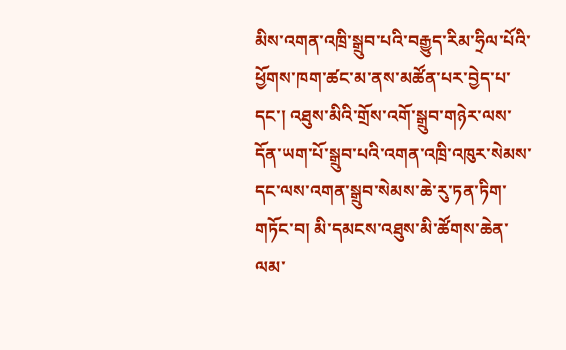མིས་འགན་འཁྲི་སྒྲུབ་པའི་བརྒྱུད་རིམ་ཧྲིལ་པོའི་ཕྱོགས་ཁག་ཚང་མ་ནས་མཚོན་པར་བྱེད་པ་དང་། འཐུས་མིའི་གྲོས་འགོ་སྒྲུབ་གཉེར་ལས་དོན་ཡག་པོ་སྒྲུབ་པའི་འགན་འཁྲི་འཁུར་སེམས་དང་ལས་འགན་སྒྲུབ་སེམས་ཆེ་རུ་ཏན་ཏིག་གཏོང་བ། མི་དམངས་འཐུས་མི་ཚོགས་ཆེན་ལམ་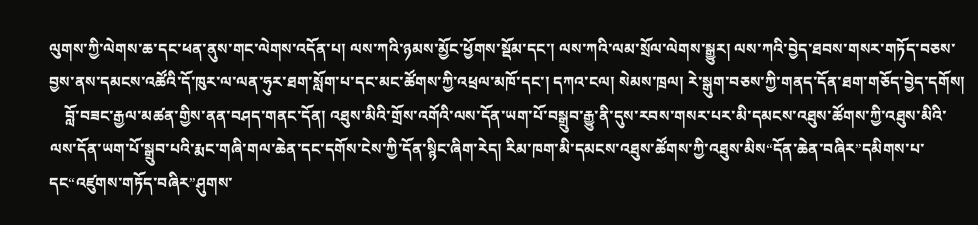ལུགས་ཀྱི་ལེགས་ཆ་དང་ཕན་ནུས་གང་ལེགས་འདོན་པ། ལས་ཀའི་ཉམས་མྱོང་ཕྱོགས་སྡོམ་དང་། ལས་ཀའི་ལམ་སྲོལ་ལེགས་སྒྱུར། ལས་ཀའི་བྱེད་ཐབས་གསར་གཏོད་བཅས་བྱས་ནས་དམངས་འཚོའི་དོ་ཁུར་ལ་ལན་ཧུར་ཐག་སློག་པ་དང་མང་ཚོགས་ཀྱི་འཕྲལ་མཁོ་དང་། དཀའ་ངལ། སེམས་ཁྲལ། རེ་སྒུག་བཅས་ཀྱི་གནད་དོན་ཐག་གཅོད་བྱེད་དགོས།
    བློ་བཟང་རྒྱལ་མཚན་གྱིས་ནན་བཤད་གནང་དོན། འཐུས་མིའི་གྲོས་འགོའི་ལས་དོན་ཡག་པོ་བསྒྲུབ་རྒྱུ་ནི་དུས་རབས་གསར་པར་མི་དམངས་འཐུས་ཚོགས་ཀྱི་འཐུས་མིའི་ལས་དོན་ཡག་པོ་སྒྲུབ་པའི་རྨང་གཞི་གལ་ཆེན་དང་དགོས་ངེས་ཀྱི་དོན་སྙིང་ཞིག་རེད། རིམ་ཁག་མི་དམངས་འཐུས་ཚོགས་ཀྱི་འཐུས་མིས“དོན་ཆེན་བཞིར”དམིགས་པ་དང“འཛུགས་གཏོད་བཞིར”ཤུགས་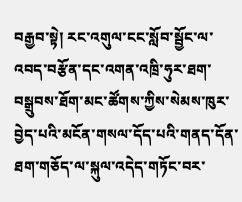བརྒྱབ་སྟེ། རང་འགུལ་ངང་སློབ་སྦྱོང་ལ་འབད་བརྩོན་དང་འགན་འཁྲི་ཧུར་ཐག་བསྒྲུབས་ཐོག་མང་ཚོགས་ཀྱིས་སེམས་ཁུར་བྱེད་པའི་མངོན་གསལ་དོད་པའི་གནད་དོན་ཐག་གཅོད་ལ་སྐུལ་འདེད་གཏོང་བར་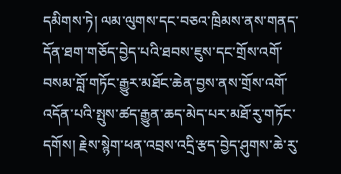དམིགས་ཏེ། ལམ་ལུགས་དང་བཅའ་ཁྲིམས་ནས་གནད་དོན་ཐག་གཅོད་བྱེད་པའི་ཐབས་ཇུས་དང་གྲོས་འགོ་བསམ་བློ་གཏོང་རྒྱུར་མཐོང་ཆེན་བྱས་ནས་གྲོས་འགོ་འདོན་པའི་སྤུས་ཚད་རྒྱུན་ཆད་མེད་པར་མཐོ་རུ་གཏོང་དགོས། རྗེས་སྙེག་ཕན་འབྲས་འདྲི་རྩད་བྱེད་ཤུགས་ཆེ་རུ་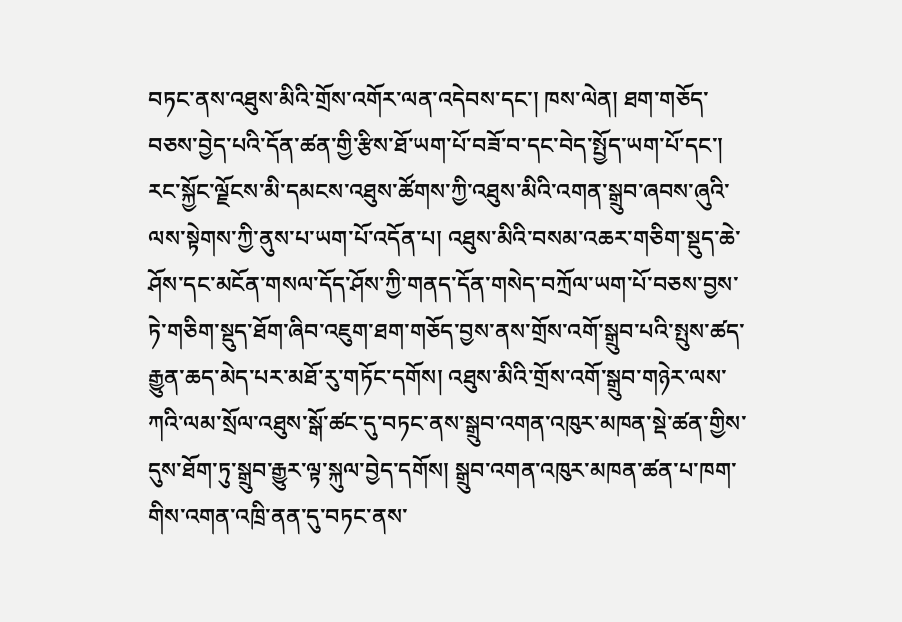བཏང་ནས་འཐུས་མིའི་གྲོས་འགོར་ལན་འདེབས་དང་། ཁས་ལེན། ཐག་གཅོད་བཅས་བྱེད་པའི་དོན་ཚན་གྱི་རྩིས་ཐོ་ཡག་པོ་བཟོ་བ་དང་བེད་སྤྱོད་ཡག་པོ་དང་། རང་སྐྱོང་ལྗོངས་མི་དམངས་འཐུས་ཚོགས་ཀྱི་འཐུས་མིའི་འགན་སྒྲུབ་ཞབས་ཞུའི་ལས་སྟེགས་ཀྱི་ནུས་པ་ཡག་པོ་འདོན་པ། འཐུས་མིའི་བསམ་འཆར་གཅིག་སྡུད་ཆེ་ཤོས་དང་མངོན་གསལ་དོད་ཤོས་ཀྱི་གནད་དོན་གསེད་བཀྲོལ་ཡག་པོ་བཅས་བྱས་ཏེ་གཅིག་སྡུད་ཐོག་ཞིབ་འཇུག་ཐག་གཅོད་བྱས་ནས་གྲོས་འགོ་སྒྲུབ་པའི་སྤུས་ཚད་རྒྱུན་ཆད་མེད་པར་མཐོ་རུ་གཏོང་དགོས། འཐུས་མིའི་གྲོས་འགོ་སྒྲུབ་གཉེར་ལས་ཀའི་ལམ་སྲོལ་འཐུས་སྒོ་ཚང་དུ་བཏང་ནས་སྒྲུབ་འགན་འཁུར་མཁན་སྡེ་ཚན་གྱིས་དུས་ཐོག་ཏུ་སྒྲུབ་རྒྱུར་ལྟ་སྐུལ་བྱེད་དགོས། སྒྲུབ་འགན་འཁུར་མཁན་ཚན་པ་ཁག་གིས་འགན་འཁྲི་ནན་དུ་བཏང་ནས་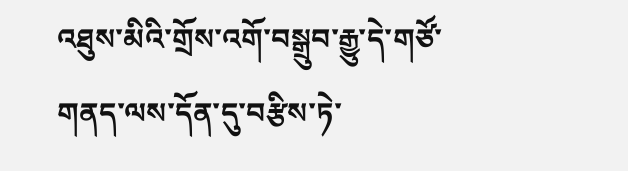འཐུས་མིའི་གྲོས་འགོ་བསྒྲུབ་རྒྱུ་དེ་གཙོ་གནད་ལས་དོན་དུ་བརྩིས་ཏེ་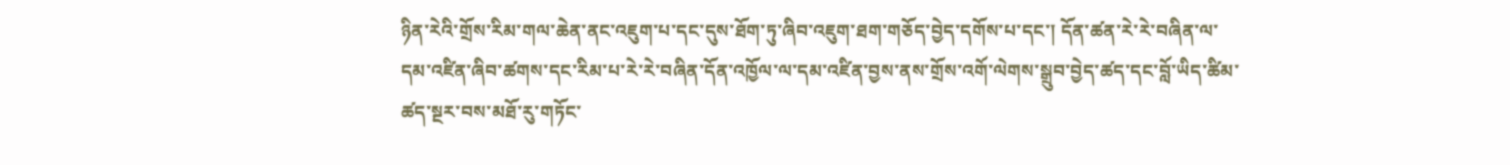ཉིན་རེའི་གྲོས་རིམ་གལ་ཆེན་ནང་འཇུག་པ་དང་དུས་ཐོག་ཏུ་ཞིབ་འཇུག་ཐག་གཅོད་བྱེད་དགོས་པ་དང་། དོན་ཚན་རེ་རེ་བཞིན་ལ་དམ་འཛིན་ཞིབ་ཚགས་དང་རིམ་པ་རེ་རེ་བཞིན་དོན་འཁྱོལ་ལ་དམ་འཛིན་བྱས་ནས་གྲོས་འགོ་ལེགས་སྒྲུབ་བྱེད་ཚད་དང་བློ་ཡིད་ཚིམ་ཚད་སྔར་བས་མཐོ་རུ་གཏོང་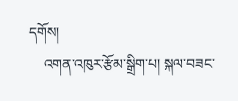དགོས།
    འགན་འཁུར་རྩོམ་སྒྲིག་པ། སྐལ་བཟང་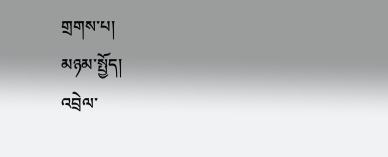གྲགས་པ།
མཉམ་སྤྱོད།
འབྲེལ་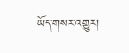ཡོད་གསར་འགྱུར།